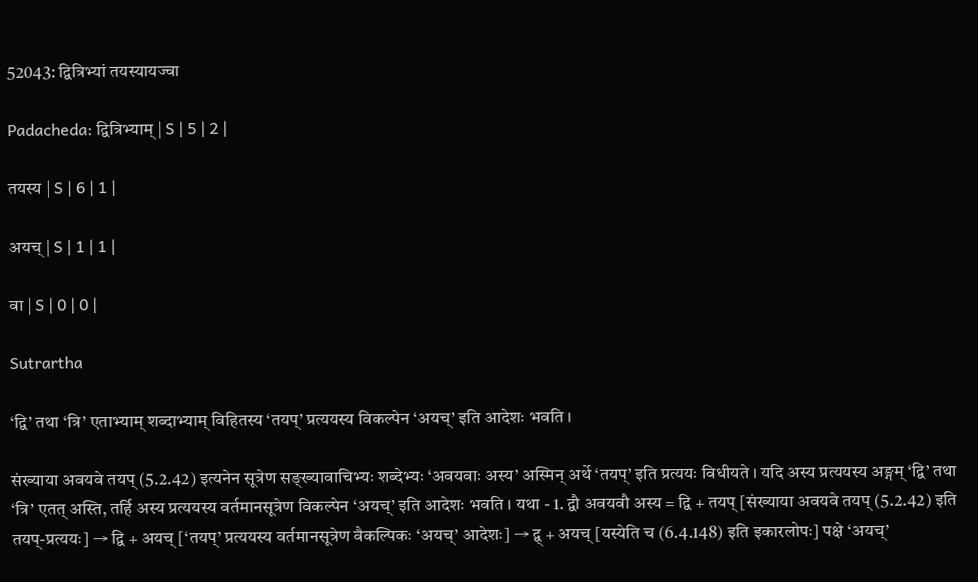52043: द्वित्रिभ्यां तयस्यायज्वा

Padacheda: द्वित्रिभ्याम् | S | 5 | 2 |

तयस्य | S | 6 | 1 |

अयच् | S | 1 | 1 |

वा | S | 0 | 0 |

Sutrartha

‘द्वि’ तथा ‘त्रि’ एताभ्याम् शब्दाभ्याम् विहितस्य ‘तयप्’ प्रत्ययस्य विकल्पेन ‘अयच्’ इति आदेशः भवति ।

संख्याया अवयवे तयप् (5.2.42) इत्यनेन सूत्रेण सङ्ख्यावाचिभ्यः शब्देभ्यः ‘अवयवाः अस्य’ अस्मिन् अर्थे ‘तयप्’ इति प्रत्ययः विधीयते । यदि अस्य प्रत्ययस्य अङ्गम् ‘द्वि’ तथा ‘त्रि’ एतत् अस्ति, तर्हि अस्य प्रत्ययस्य वर्तमानसूत्रेण विकल्पेन ‘अयच्’ इति आदेशः भवति । यथा - 1. द्वौ अवयवौ अस्य = द्वि + तयप् [संख्याया अवयवे तयप् (5.2.42) इति तयप्-प्रत्ययः] → द्वि + अयच् [‘तयप्’ प्रत्ययस्य वर्तमानसूत्रेण वैकल्पिकः ‘अयच्’ आदेशः] → द्व् + अयच् [यस्येति च (6.4.148) इति इकारलोपः] पक्षे ‘अयच्’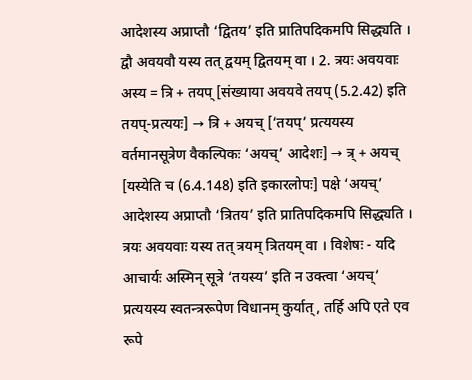आदेशस्य अप्राप्तौ ‘द्वितय’ इति प्रातिपदिकमपि सिद्ध्यति । द्वौ अवयवौ यस्य तत् द्वयम् द्वितयम् वा । 2. त्रयः अवयवाः अस्य = त्रि + तयप् [संख्याया अवयवे तयप् (5.2.42) इति तयप्-प्रत्ययः] → त्रि + अयच् [‘तयप्’ प्रत्ययस्य वर्तमानसूत्रेण वैकल्पिकः ‘अयच्’ आदेशः] → त्र् + अयच् [यस्येति च (6.4.148) इति इकारलोपः] पक्षे ‘अयच्’ आदेशस्य अप्राप्तौ ‘त्रितय’ इति प्रातिपदिकमपि सिद्ध्यति । त्रयः अवयवाः यस्य तत् त्रयम् त्रितयम् वा । विशेषः - यदि आचार्यः अस्मिन् सूत्रे ‘तयस्य’ इति न उक्त्वा ‘अयच्’ प्रत्ययस्य स्वतन्त्ररूपेण विधानम् कुर्यात्, तर्हि अपि एते एव रूपे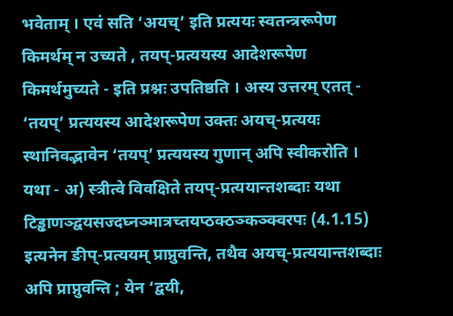भवेताम् । एवं सति ‘अयच्’ इति प्रत्ययः स्वतन्त्ररूपेण किमर्थम् न उच्यते , तयप्-प्रत्ययस्य आदेशरूपेण किमर्थमुच्यते - इति प्रश्नः उपतिष्ठति । अस्य उत्तरम् एतत् - ‘तयप्’ प्रत्ययस्य आदेशरूपेण उक्तः अयच्-प्रत्ययः स्थानिवद्भावेन ‘तयप्’ प्रत्ययस्य गुणान् अपि स्वीकरोति । यथा - अ) स्त्रीत्वे विवक्षिते तयप्-प्रत्ययान्तशब्दाः यथा टिड्ढाणञ्द्वयसज्दघ्नञ्मात्रच्तयप्ठक्ठञ्कञ्क्वरपः (4.1.15) इत्यनेन ङीप्-प्रत्ययम् प्राप्नुवन्ति, तथैव अयच्-प्रत्ययान्तशब्दाः अपि प्राप्नुवन्ति ; येन ‘द्वयी,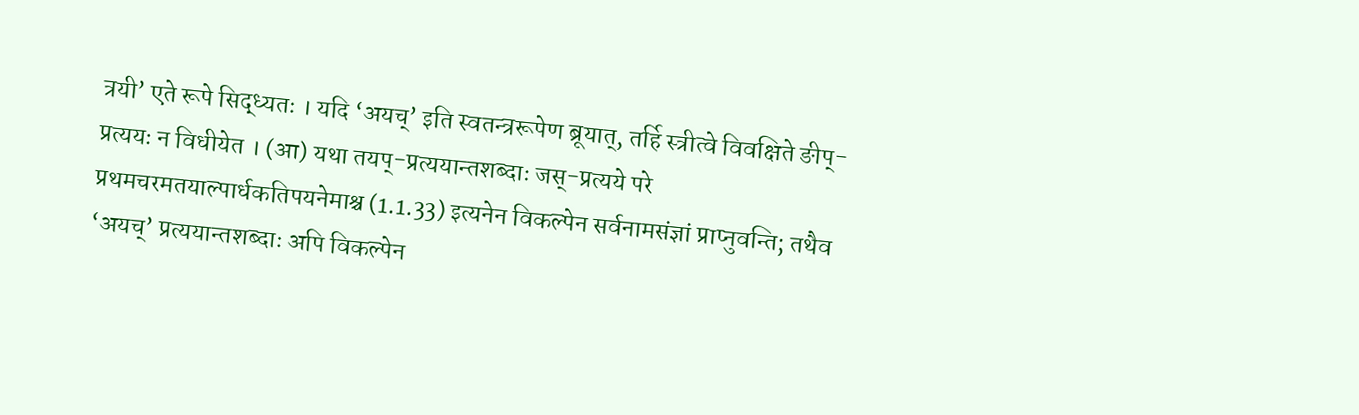त्रयी’ एते रूपे सिद्ध्यतः । यदि ‘अयच्’ इति स्वतन्त्ररूपेण ब्रूयात्, तर्हि स्त्रीत्वे विवक्षिते ङीप्-प्रत्ययः न विधीयेत । (आ) यथा तयप्-प्रत्ययान्तशब्दाः जस्-प्रत्यये परे प्रथमचरमतयाल्पार्धकतिपयनेमाश्च (1.1.33) इत्यनेन विकल्पेन सर्वनामसंज्ञां प्राप्नुवन्ति; तथैव ‘अयच्’ प्रत्ययान्तशब्दाः अपि विकल्पेन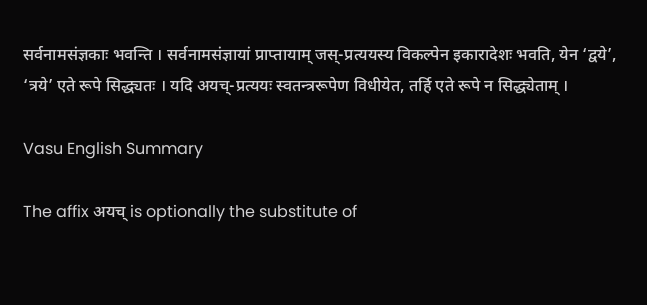सर्वनामसंज्ञकाः भवन्ति । सर्वनामसंज्ञायां प्राप्तायाम् जस्-प्रत्ययस्य विकल्पेन इकारादेशः भवति, येन ‘द्वये’, ‘त्रये’ एते रूपे सिद्ध्यतः । यदि अयच्-प्रत्ययः स्वतन्त्ररूपेण विधीयेत, तर्हि एते रूपे न सिद्ध्येताम् ।

Vasu English Summary

The affix अयच् is optionally the substitute of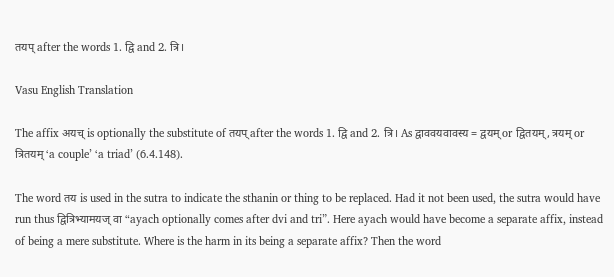तयप् after the words 1. द्वि and 2. त्रि।

Vasu English Translation

The affix अयच् is optionally the substitute of तयप् after the words 1. द्वि and 2. त्रि। As द्वाववयवावस्य = द्वयम् or द्वितयम्, त्रयम् or त्रितयम् ‘a couple’ ‘a triad’ (6.4.148).

The word तय is used in the sutra to indicate the sthanin or thing to be replaced. Had it not been used, the sutra would have run thus द्वित्रिभ्यामयज् वा “ayach optionally comes after dvi and tri”. Here ayach would have become a separate affix, instead of being a mere substitute. Where is the harm in its being a separate affix? Then the word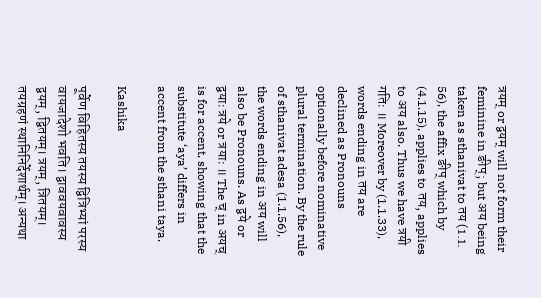त्रयम् or द्वयम् will not form their feminine in ङीप्; but अय being taken as sthanivat to तय (1.1. 56), the affix ङीप् which by (4.1.15), applies to तय, applies to अय also. Thus we have त्रयी गतिः ॥ Moreover by (1.1.33), words ending in तय are declined as Pronouns optionally before nominative plural termination. By the rule of sthanivat adesa (1.1.56), the words ending in अय will also be Pronouns. As द्वये or द्वयाः त्रये or त्रयाः ॥ The च् in अयच् is for accent, showing that the substitute ‘aya’ differs in accent from the sthani taya.

Kashika

पूर्वेण विहितस्य तयस्य द्वित्रिभ्यां परस्य वायजादेशो भवति। द्वाववयवावस्य द्वयम्, द्वितयम्। त्रयम्, त्रितयम्। तयग्रहणं स्थानिनिर्देशार्थम्। अन्यथा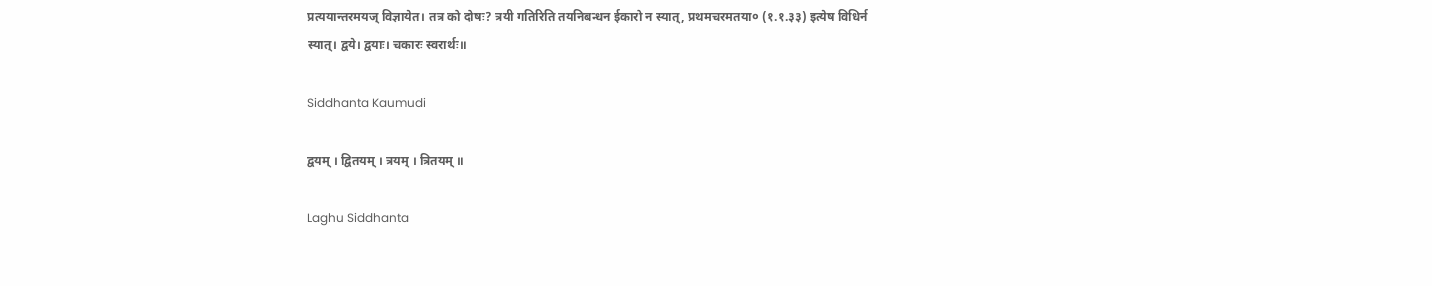प्रत्ययान्तरमयज् विज्ञायेत। तत्र को दोषः? त्रयी गतिरिति तयनिबन्धन ईकारो न स्यात्, प्रथमचरमतया० (१.१.३३) इत्येष विधिर्न स्यात्। द्वये। द्वयाः। चकारः स्वरार्थः॥

Siddhanta Kaumudi

द्वयम् । द्वितयम् । त्रयम् । त्रितयम् ॥

Laghu Siddhanta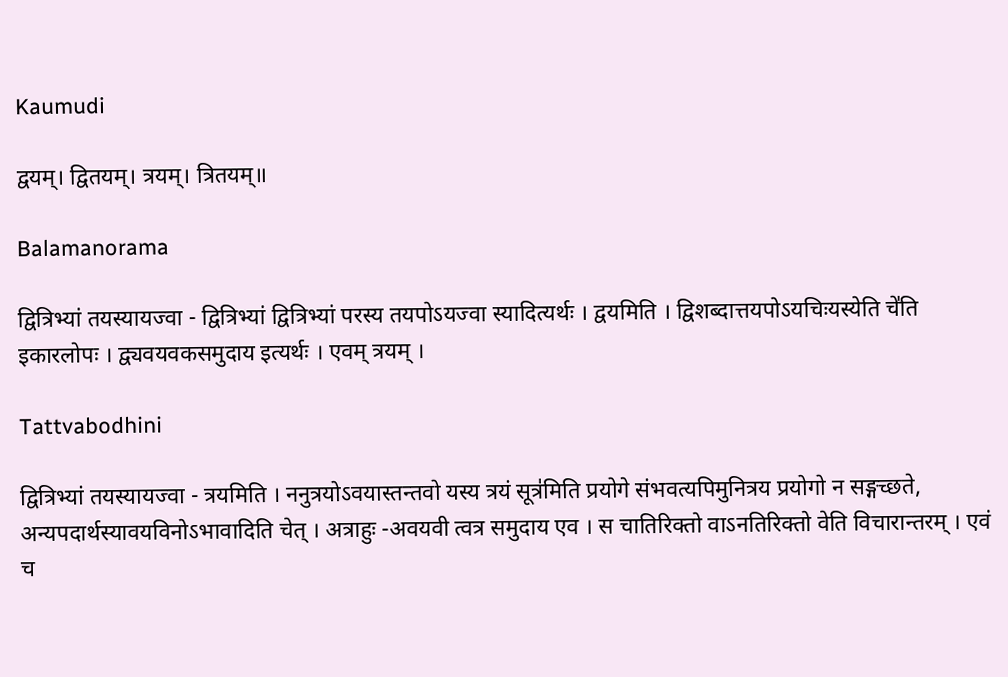Kaumudi

द्वयम्। द्वितयम्। त्रयम्। त्रितयम्॥

Balamanorama

द्वित्रिभ्यां तयस्यायज्वा - द्वित्रिभ्यां द्वित्रिभ्यां परस्य तयपोऽयज्वा स्यादित्यर्थः । द्वयमिति । द्विशब्दात्तयपोऽयचिःयस्येति चे॑ति इकारलोपः । द्व्यवयवकसमुदाय इत्यर्थः । एवम् त्रयम् ।

Tattvabodhini

द्वित्रिभ्यां तयस्यायज्वा - त्रयमिति । ननुत्रयोऽवयास्तन्तवो यस्य त्रयं सूत्र॑मिति प्रयोगे संभवत्यपिमुनित्रय प्रयोगो न सङ्गच्छते, अन्यपदार्थस्यावयविनोऽभावादिति चेत् । अत्राहुः -अवयवी त्वत्र समुदाय एव । स चातिरिक्तो वाऽनतिरिक्तो वेति विचारान्तरम् । एवं च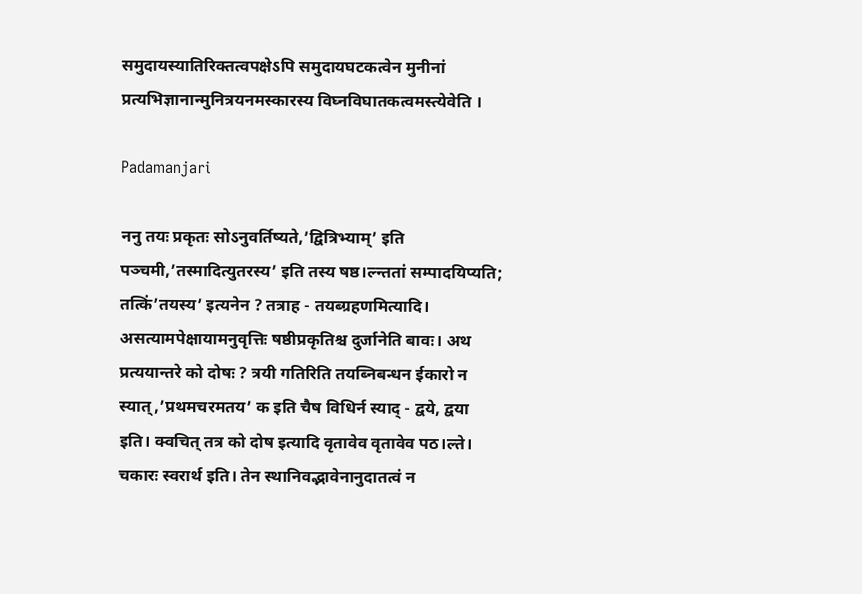समुदायस्यातिरिक्तत्वपक्षेऽपि समुदायघटकत्वेन मुनीनां प्रत्यभिज्ञानान्मुनित्रयनमस्कारस्य विघ्नविघातकत्वमस्त्येवेति ।

Padamanjari

ननु तयः प्रकृतः सोऽनुवर्तिष्यते,’द्वित्रिभ्याम्’ इति पञ्चमी,’तस्मादित्युतरस्य’ इति तस्य षष्ठ।ल्न्ततां सम्पादयिप्यति; तत्किं’तयस्य’ इत्यनेन ? तत्राह - तयब्ग्रहणमित्यादि। असत्यामपेक्षायामनुवृत्तिः षष्ठीप्रकृतिश्च दुर्जानेति बावः। अथ प्रत्ययान्तरे को दोषः ? त्रयी गतिरिति तयब्निबन्धन ईकारो न स्यात्,’प्रथमचरमतय’ क इति चैष विधिर्न स्याद् - द्वये, द्वया इति। क्वचित् तत्र को दोष इत्यादि वृतावेव वृतावेव पठ।ल्ते। चकारः स्वरार्थ इति। तेन स्थानिवद्भावेनानुदातत्वं न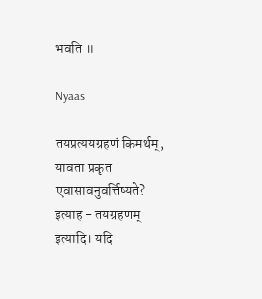भवति ॥

Nyaas

तयप्रत्ययग्रहणं किमर्थम्, यावता प्रकृत एवासावनुवर्त्तिष्यते? इत्याह - तयग्रहणम् इत्यादि। यदि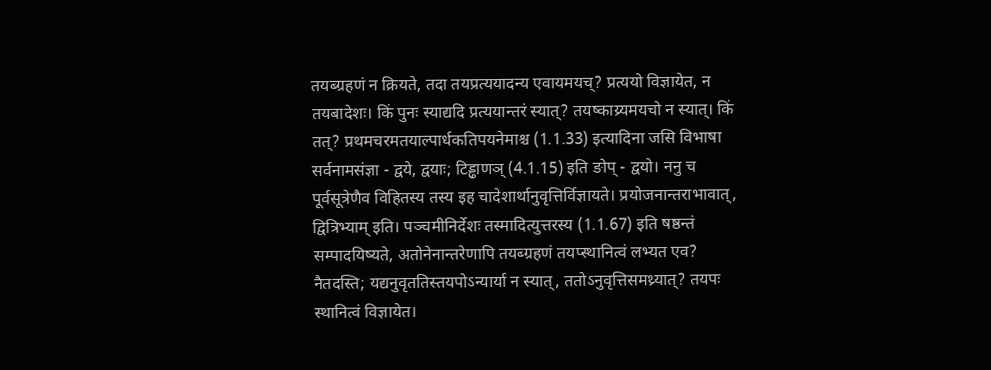तयब्ग्रहणं न क्रियते, तदा तयप्रत्ययादन्य एवायमयच्? प्रत्ययो विज्ञायेत, न तयबादेशः। किं पुनः स्याद्यदि प्रत्ययान्तरं स्यात्? तयष्काय्र्यमयचो न स्यात्। किं तत्? प्रथमचरमतयाल्पार्धकतिपयनेमाश्च (1.1.33) इत्यादिना जसि विभाषा सर्वनामसंज्ञा - द्वये, द्वयाः; टिड्ढाणञ् (4.1.15) इति ङोप् - द्वयो। ननु च पूर्वसूत्रेणैव विहितस्य तस्य इह चादेशार्थानुवृत्तिर्विज्ञायते। प्रयोजनान्तराभावात्, द्वित्रिभ्याम् इति। पञ्चमीनिर्देशः तस्मादित्युत्तरस्य (1.1.67) इति षष्ठन्तं सम्पादयिष्यते, अतोनेनान्तरेणापि तयब्ग्रहणं तयप्स्थानित्वं लभ्यत एव? नैतदस्ति; यद्यनुवृततिस्तयपोऽन्यार्या न स्यात्, ततोऽनुवृत्तिसमथ्र्यात्? तयपः स्थानित्वं विज्ञायेत।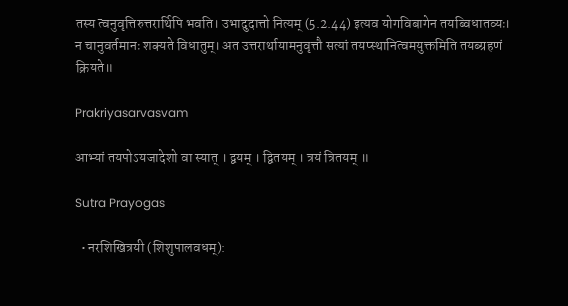तस्य त्वनुवृत्तिरुत्तरार्थिपि भवति। उभादुदात्तो नित्यम् (5.2.44) इत्यव योगविबागेन तयब्विधातव्यः। न चानुवर्तमानः शक्यते विधातुम्। अत उत्तरार्थायामनुवृत्तौ सत्यां तयप्स्थानित्वमयुक्तमिति तयब्ग्रहणं क्रियते॥

Prakriyasarvasvam

आभ्यां तयपोऽयजादेशो वा स्यात् । द्वयम् । द्वितयम् । त्रयं त्रितयम् ॥

Sutra Prayogas

  • नरशिखित्रयी (शिशुपालवधम्):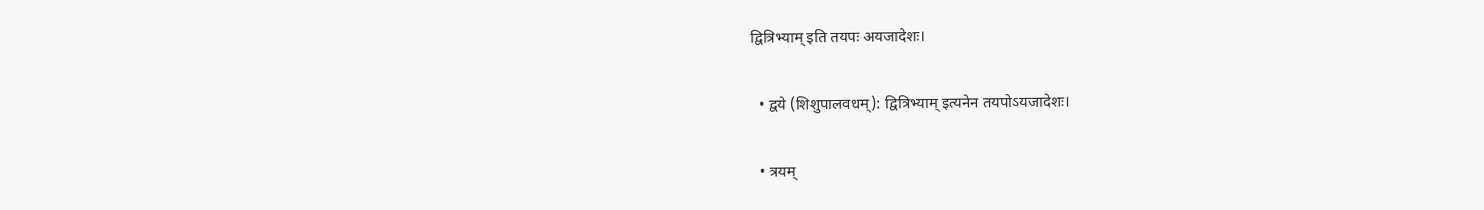द्वित्रिभ्याम् इति तयपः अयजादेशः।

  • द्वये (शिशुपालवधम्): द्वित्रिभ्याम् इत्यनेन तयपोऽयजादेशः।

  • त्रयम्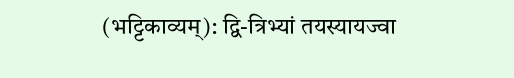(भट्टिकाव्यम्): द्वि-त्रिभ्यां तयस्यायज्वा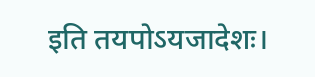इति तयपोऽयजादेशः।